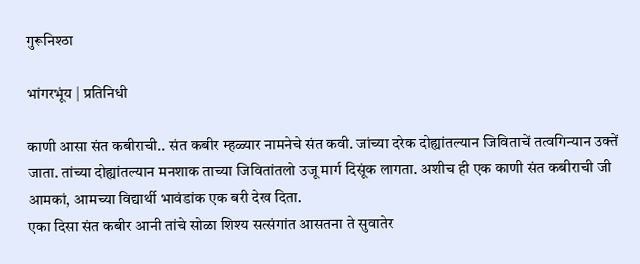गुरूनिश्ठा

भांगरभूंय | प्रतिनिधी

काणी आसा संत कबीराची.. संत कबीर म्हळ्यार नामनेचे संत कवी. जांच्या दरेक दोह्यांतल्यान जिविताचें तत्वगिन्यान उक्तें जाता. तांच्या दोह्यांतल्यान मनशाक ताच्या जिवितांतलो उजू मार्ग दिसूंक लागता. अशीच ही एक काणी संत कबीराची जी आमकां, आमच्या विद्यार्थी भावंडांक एक बरी देख दिता.
एका दिसा संत कबीर आनी तांचे सोळा शिश्य सत्संगांत आसतना ते सुवातेर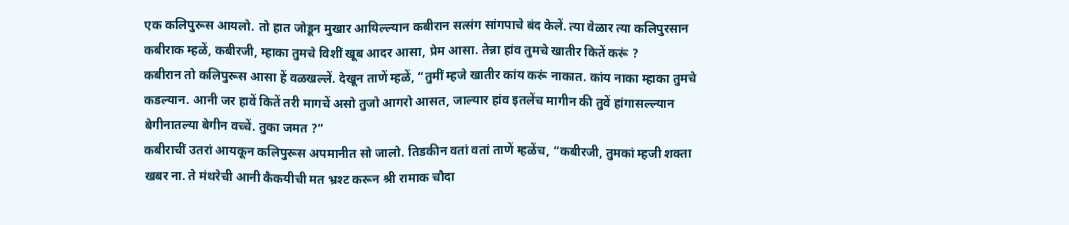एक कलिपुरूस आयलो. तो हात जोडून मुखार आयिल्ल्यान कबीरान सत्संग सांगपाचे बंद केलें. त्या वेळार त्या कलिपुरसान कबीराक म्हळें, कबीरजी, म्हाका तुमचे विशीं खूब आदर आसा, प्रेम आसा. तेन्ना हांव तुमचे खातीर कितें करूं ?
कबीरान तो कलिपुरूस आसा हें वळखल्लें. देखून ताणें म्हळें, “तुमीं म्हजे खातीर कांय करूं नाकात. कांय नाका म्हाका तुमचे कडल्यान. आनी जर हावें कितें तरी मागचें असो तुजो आगरो आसत, जाल्यार हांव इतलेंच मागीन की तुवें हांगासल्ल्यान बेगीनातल्या बेगीन वच्चें. तुका जमत ?”
कबीराचीं उतरां आयकून कलिपुरूस अपमानीत सो जालो. तिडकीन वतां वतां ताणें म्हळेंच, “कबीरजी, तुमकां म्हजी शक्ता खबर ना. ते मंथरेची आनी कैकयीची मत भ्रश्ट करून श्री रामाक चौदा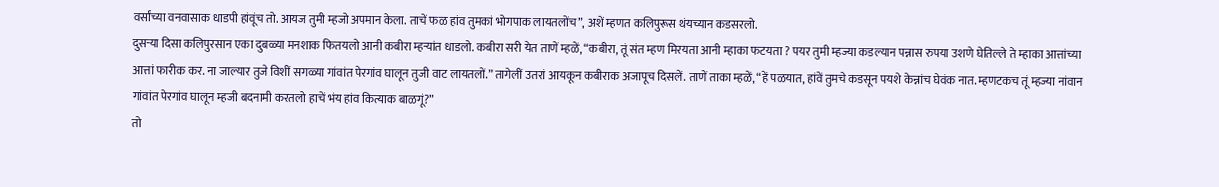वर्सांच्या वनवासाक धाडपी हांवूंच तो. आयज तुमी म्हजो अपमान केला. ताचें फळ हांव तुमकां भोगपाक लायतलोंच”, अशें म्हणत कलिपुरूस थंयच्यान कडसरलो.
दुसऱ्या दिसा कलिपुरसान एका दुबळ्या मनशाक फितयलो आनी कबीरा म्हऱ्यांत धाडलो. कबीरा सरी येत ताणें म्हळें, “कबीरा, तूं संत म्हण मिरयता आनी म्हाका फटयता ? पयर तुमी म्हज्या कडल्यान पन्नास रुपया उशणे घेतिल्ले ते म्हाका आत्तांच्या आत्तां फारीक कर. ना जाल्यार तुजे विशीं सगळ्या गांवांत पेरगांव घालून तुजी वाट लायतलों.” तागेलीं उतरां आयकून कबीराक अजापूच दिसलें. ताणें ताका म्हळें, “हें पळयात, हांवें तुमचे कडसून पयशे केन्नांच घेवंक नात. म्हणटकच तूं म्हज्या नांवान गांवांत पेरगांव घालून म्हजी बदनामी करतलो हाचें भंय हांव कित्याक बाळगूं?”
तो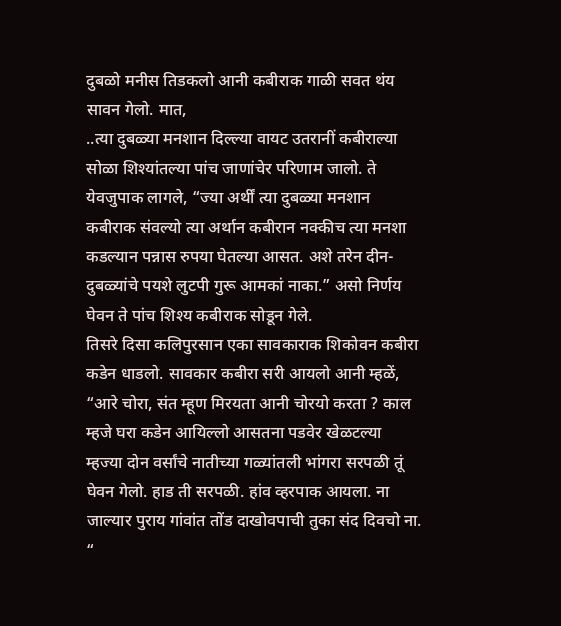दुबळो मनीस तिडकलो आनी कबीराक गाळी सवत थंय सावन गेलो. मात,
..त्या दुबळ्या मनशान दिल्ल्या वायट उतरानीं कबीराल्या सोळा शिश्यांतल्या पांच जाणांचेर परिणाम जालो. ते येवजुपाक लागले, “ज्या अर्थीं त्या दुबळ्या मनशान कबीराक संवल्यो त्या अर्थान कबीरान नक्कीच त्या मनशा कडल्यान पन्नास रुपया घेतल्या आसत. अशे तरेन दीन-दुबळ्यांचे पयशे लुटपी गुरू आमकां नाका.” असो निर्णय घेवन ते पांच शिश्य कबीराक सोडून गेले.
तिसरे दिसा कलिपुरसान एका सावकाराक शिकोवन कबीरा कडेन धाडलो. सावकार कबीरा सरी आयलो आनी म्हळें, “आरे चोरा, संत म्हूण मिरयता आनी चोरयो करता ? काल म्हजे घरा कडेन आयिल्लो आसतना पडवेर खेळटल्या म्हज्या दोन वर्सांचे नातीच्या गळ्यांतली भांगरा सरपळी तूं घेवन गेलो. हाड ती सरपळी. हांव व्हरपाक आयला. ना जाल्यार पुराय गांवांत तोंड दाखोवपाची तुका संद दिवचो ना. “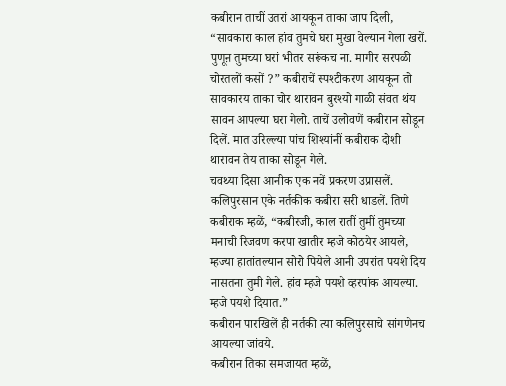कबीरान ताचीं उतरां आयकून ताका जाप दिली, “सावकारा काल हांव तुमचे घरा मुखा वेल्यान गेला खरों. पुणूऩ तुमच्या घरां भीतर सरूंकच ना. मागीर सरपळी चोरतलों कसों ?” कबीराचें स्पश्टीकरण आयकून तो सावकारय ताका चोर थारावन बुरश्यो गाळी संवत थंय सावन आपल्या घरा गेलो. ताचें उलोवणें कबीरान सोडून दिलें. मात उरिल्ल्या पांच शिश्यांनीं कबीराक दोशी थारावन तेय ताका सोडून गेले.
चवथ्या दिसा आनीक एक नवें प्रकरण उप्रासलें. कलिपुरसान एके नर्तकीक कबीरा सरी धाडलें. तिणे कबीराक म्हळें, “कबीरजी, काल रातीं तुमीं तुमच्या मनाची रिजवण करपा खातीर म्हजे कोठयेर आयले, म्हज्या हातांतल्यान सोरो पियेले आनी उपरांत पयशे दिय नासतना तुमी गेले. हांव म्हजे पयशे व्हरपांक आयल्या. म्हजे पयशे दियात.”
कबीरान पारखिलें ही नर्तकी त्या कलिपुरसाचे सांगणेनच आयल्या जांवये.
कबीरान तिका समजायत म्हळें,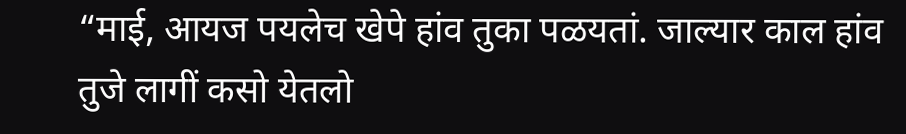“माई, आयज पयलेच खेपे हांव तुका पळयतां. जाल्यार काल हांव तुजे लागीं कसो येतलो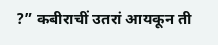?” कबीराचीं उतरां आयकून ती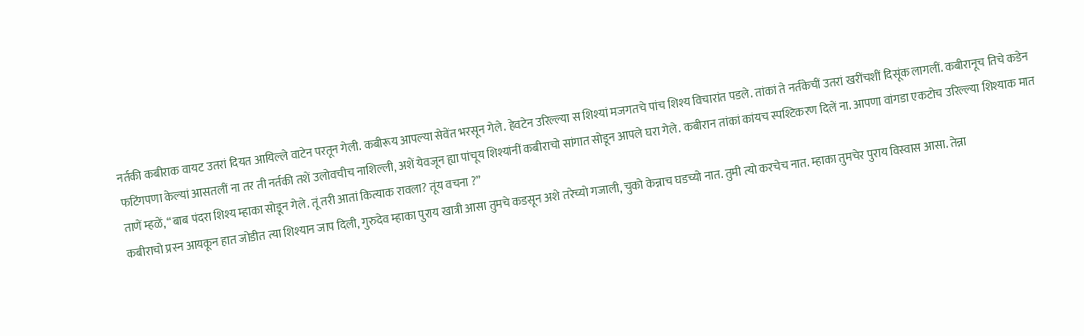नर्तकी कबीराक वायट उतरां दियत आयिल्ले वाटेन परतून गेली. कबीरूय आपल्या सेवेंत भरसून गेले. हेवटेन उरिल्ल्या स शिश्यां मजगतचे पांच शिश्य विचारांत पडले. तांकां ते नर्तकेचीं उतरां खरींचशीं दिसूंक लागलीं. कबीरानूच तिचे कडेन फटिंगपणा केल्यां आसतलीं ना तर ती नर्तकी तशें उलोवचीच नाशिल्ली, अशें येवजून ह्या पांचूय शिश्यांनीं कबीराचो सांगात सोडून आपले घरा गेले. कबीरान तांकां कांयच स्पश्टिकरण दिलें ना. आपणा वांगडा एकटोच उरिल्ल्या शिश्याक मात ताणें म्हळें, “बाब पंदरा शिश्य म्हाका सोडून गेले. तूं तरी आतां कित्याक रावला? तूंय वचना ?”
कबीराचो प्रस्न आयकून हात जोडीत त्या शिश्यान जाप दिली, गुरुदेव म्हाका पुराय खात्री आसा तुमचे कडसून अशे तरेच्यो गजाली, चुको केन्नाच घडच्यो नात. तुमी त्यो करचेच नात. म्हाका तुमचेर पुराय विस्वास आसा. तेन्ना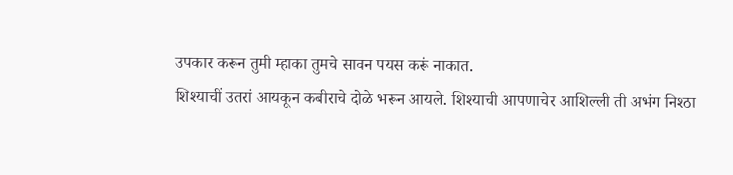उपकार करून तुमी म्हाका तुमचे सावन पयस करूं नाकात.
शिश्याचीं उतरां आयकून कबीराचे दोळे भरून आयले. शिश्याची आपणाचेर आशिल्ली ती अभंग निश्ठा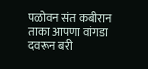पळोवन संत कबीरान ताका आपणा वांगडा दवरून बरी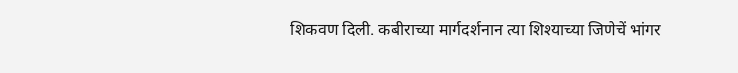शिकवण दिली. कबीराच्या मार्गदर्शनान त्या शिश्याच्या जिणेचें भांगर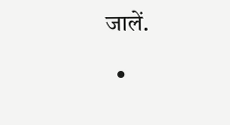जालें.

  •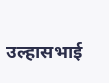उल्हासभाई